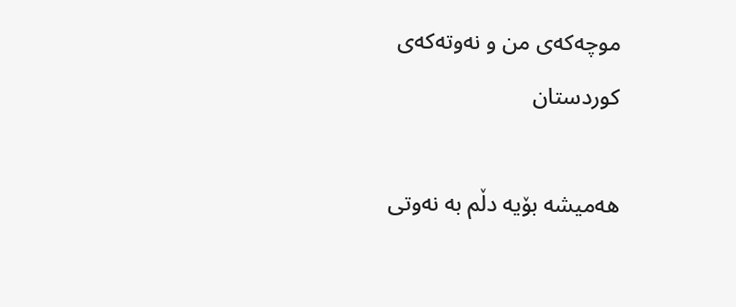موچه‌كه‌ی من و نه‌وته‌كه‌ی كوردستان

هه‌میشه‌ بۆیه‌ دڵم به‌ نه‌وتی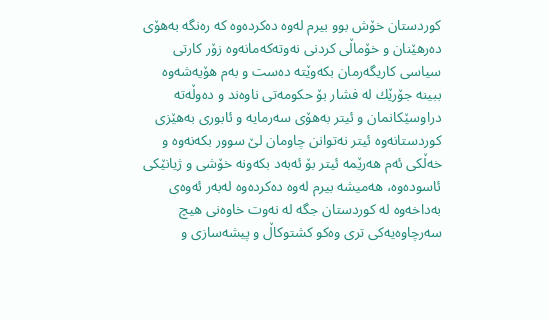كوردستان خۆش بوو بیرم له‌وه‌ ده‌كرده‌وه‌ كه‌ ره‌نگه‌ به‌هۆی ده‌رهێنان و خۆماڵی كردنی نه‌وته‌كه‌مانه‌وه‌ زۆر كارتی سیاسی كاریگه‌رمان بكه‌وێته‌ ده‌ست و به‌م هۆیه‌شه‌وه‌ ببینه‌ جۆرێك له‌ فشار بۆ حكومه‌تی ناوه‌ند و ده‌وڵه‌ته‌ دراوسێكانمان و ئیتر به‌هۆی سه‌رمایه‌ و ئابوری به‌هێزی كوردستانه‌وه‌ ئیتر نه‌توانن چاومان لێ سوور بكه‌نه‌وه‌ و خه‌ڵكی ئه‌م هه‌رێمه‌ ئیتر بۆ ئه‌به‌د بكه‌ونه‌ خۆشی و ژیانێكی ئاسوده‌وه‌، هه‌میشه‌ بیرم له‌وه‌ ده‌كرده‌وه‌ له‌به‌ر ئه‌وه‌ی به‌داخه‌وه‌ له‌ كوردستان جگه‌ له‌ نه‌وت خاوه‌نی هیچ سه‌رچاوه‌یه‌كی تری وه‌كو كشتوكاڵ و پیشه‌سازی و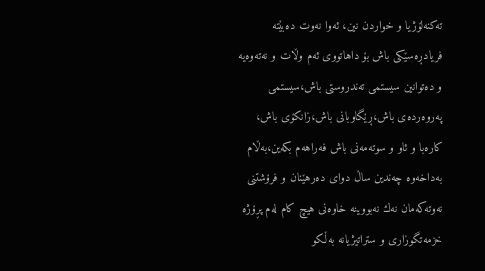ته‌كنه‌لۆژیا و خواردن نین، ئه‌وا نه‌وت ده‌بێته‌ فریادڕه‌سێكی باش بۆ داهاتووی ئه‌م وڵات و نه‌ته‌وه‌یه‌ و ده‌توانین سیستمی ته‌ندروستی باش،سیستمی په‌روه‌رده‌ی باش،ڕێگاوبانی باش،زانكۆی باش، كاره‌با و ئاو و سوته‌مه‌نی باش فه‌راهه‌م بكه‌ین،به‌ڵام به‌داخه‌وه‌ چه‌ندین ساڵ دوای ده‌رهێنان و فرۆشتنی نه‌وته‌كه‌مان نه‌ك نه‌بووینه‌ خاوه‌نی هیچ كام له‌م پڕۆژه‌ خزمه‌تگوزاری و ستراتیژیانه‌ به‌ڵكو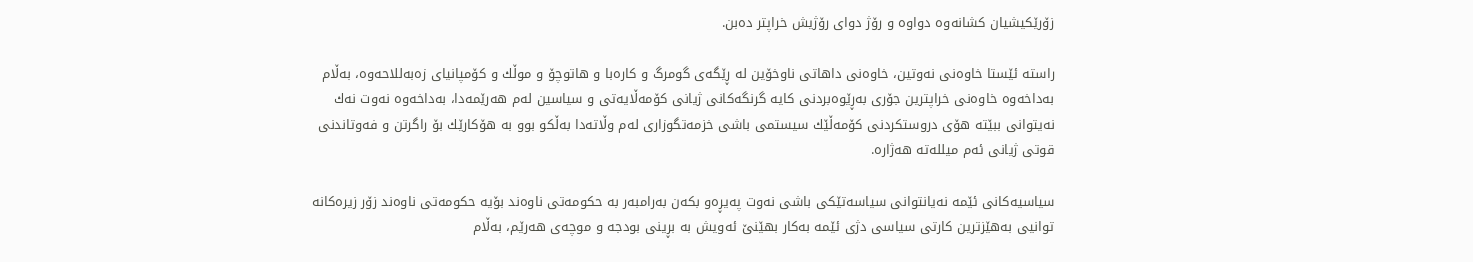زۆرێكیشیان كشانه‌وه‌ دواوه‌ و رۆژ دوای رۆژیش خراپتر ده‌بن.

راسته‌ ئێستا خاوه‌نی نه‌وتین، خاوه‌نی داهاتی ناوخۆین له‌ ڕێگه‌ی گومرگ و كاره‌با و هاتوچۆ و موڵك و كۆمپانیای زه‌به‌للاحه‌وه‌، به‌ڵام به‌داخه‌وه‌ خاوه‌نی خراپترین جۆری به‌ڕێوه‌بردنی كایه‌ گرنگه‌كانی ژیانی كۆمه‌ڵایه‌تی و سیاسین له‌م هه‌رێمه‌دا، به‌داخه‌وه‌ نه‌وت نه‌ك نه‌یتوانی ببێته‌ هۆی دروستكردنی كۆمه‌ڵێك سیستمی باشی خزمه‌تگوزاری له‌م وڵاته‌دا به‌ڵكو بوو به‌ هۆكارێك بۆ راگرتن و فه‌وتاندنی قوتی ژیانی ئه‌م میلله‌ته‌ هه‌ژاره‌.

سیاسیه‌كانی ئێمه‌ نه‌یانتوانی سیاسه‌تێكی باشی نه‌وت په‌یڕه‌و بكه‌ن به‌رامبه‌ر به‌ حكومه‌تی ناوه‌ند بۆیه‌ حكومه‌تی ناوه‌ند زۆر زیره‌كانه‌ توانیی به‌هێزترین كارتی سیاسی دژی ئێمه‌ به‌كار بهێنێ ئه‌ویش به‌ بڕینی بودجه‌ و موچه‌ی هه‌رێم، به‌ڵام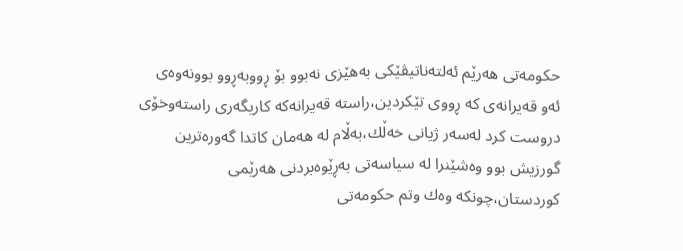حكومه‌تی هه‌رێم ئه‌لته‌ناتیڤێكی به‌هێزی نه‌بوو بۆ ڕووبه‌ڕوو بوونه‌وه‌ی ئه‌و قه‌یرانه‌ی كه‌ ڕووی تێكردین،راسته‌ قه‌یرانه‌كه‌ كاریگه‌ری راسته‌وخۆی دروست كرد له‌سه‌ر ژیانی خه‌ڵك،به‌ڵام له‌ هه‌مان كاتدا گه‌وره‌ترین گورزیش بوو وه‌شێنرا له‌ سیاسه‌تی به‌ڕێوه‌بردنی هه‌رێمی كوردستان،چونكه‌ وه‌ك وتم حكومه‌تی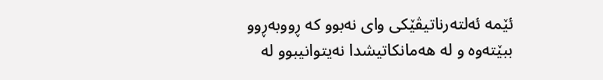ئێمه‌ ئه‌لته‌رناتیڤێكی وای نه‌بوو كه‌ ڕووبه‌ڕوو ببێته‌وه‌ و له‌ هه‌مانكاتیشدا نه‌یتوانیبوو له‌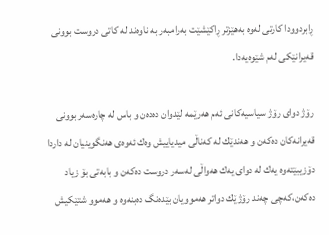ڕابردوودا كارتی له‌وه‌ به‌هێزتر ڕاكێشێت به‌رامبه‌ر به‌ ناوه‌ند له‌ كاتی دروست بوونی قه‌یرانێكی له‌م شێوه‌یه‌دا.

رۆژ دوای رۆژ سیاسیه‌كانی ئه‌م هه‌رێمه‌ لێدوان ده‌ده‌ن و باس له‌ چاره‌سه‌ربوونی قه‌یرانه‌كان ده‌كه‌ن و هه‌ندێك له‌ كه‌ناڵی میدیاییش وه‌ك ئه‌وه‌ی هه‌نگوینیان له‌ داردا دۆزیبێته‌وه‌ یه‌ك له‌ دوای یه‌ك هه‌واڵی له‌سه‌ر دروست ده‌كه‌ن و بابه‌تی بۆ زیاد ده‌كه‌ن،كه‌چی چه‌ند رۆژێك دواتر هه‌موویان بێده‌نگ ده‌بنه‌وه‌ و هه‌موو شتێكیش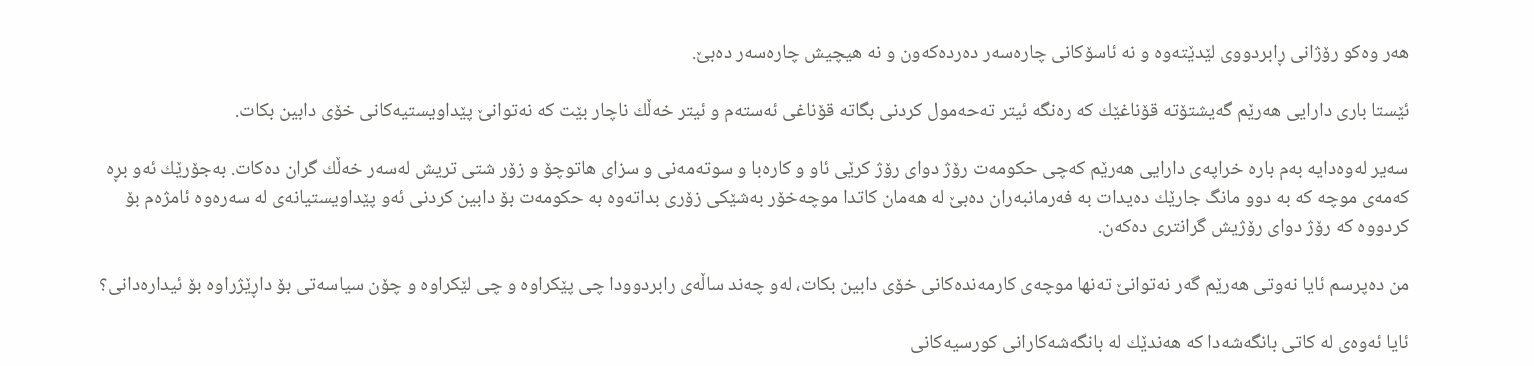هه‌ر وه‌كو رۆژانی ڕابردووی لێدێته‌وه‌ و نه‌ ئاسۆكانی چاره‌سه‌ر ده‌رده‌كه‌ون و نه‌ هیچیش چاره‌سه‌ر ده‌بێ.

ئێستا باری دارایی هه‌رێم گه‌یشتۆته‌ قۆناغێك كه‌ ره‌نگه‌ ئیتر ته‌حه‌مول كردنی بگاته‌ قۆناغی ئه‌سته‌م و ئیتر خه‌ڵك ناچار بێت كه‌ نه‌توانێ پێداویستیه‌كانی خۆی دابین بكات.

سه‌یر له‌وه‌دایه‌ به‌م باره‌ خراپه‌ی دارایی هه‌رێم كه‌چی حكومه‌ت رۆژ دوای رۆژ كرێی ئاو و كاره‌با و سوته‌مه‌نی و سزای هاتوچۆ و زۆر شتی تریش له‌سه‌ر خه‌ڵك گران ده‌كات. به‌جۆرێك ئه‌و بڕه‌ كه‌مه‌ی موچه‌ كه‌ به‌ دوو مانگ جارێك ده‌یدات به‌ فه‌رمانبه‌ران ده‌بێ له‌ هه‌مان كاتدا موچه‌خۆر به‌شێكی زۆری بداته‌وه‌ به‌ حكومه‌ت بۆ دابین كردنی ئه‌و پێداویستیانه‌ی له‌ سه‌ره‌وه‌ ئامژه‌م بۆ كردووه‌ كه‌ رۆژ دوای رۆژیش گرانتری ده‌كه‌ن.

من ده‌پرسم ئایا نه‌وتی هه‌رێم گه‌ر نه‌توانێ ته‌نها موچه‌ی كارمه‌نده‌كانی خۆی دابین بكات، له‌و چه‌ند ساڵه‌ی رابردوودا چی پێكراوه‌ و چی لێكراوه‌ و چۆن سیاسه‌تی بۆ داڕێژراوه‌ بۆ ئیداره‌دانی؟

ئایا ئه‌وه‌ی له‌ كاتی بانگه‌شه‌دا كه‌ هه‌ندێك له‌ بانگه‌شه‌كارانی كورسیه‌كانی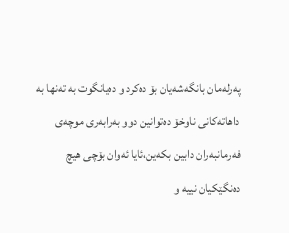په‌رله‌مان بانگه‌شه‌یان بۆ ده‌كرد و ده‌یانگوت به‌ ته‌نها به‌ داهاته‌كانی ناوخۆ ده‌توانین دوو به‌رابه‌ری موچه‌ی فه‌رمانبه‌ران دابین بكه‌ین،ئایا ئه‌وان بۆچی هیچ ده‌نگێكیان نییه‌ و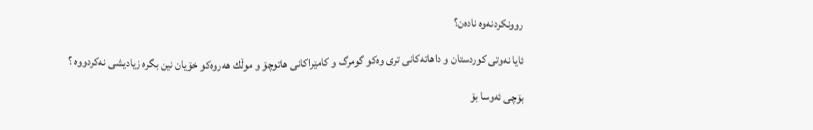روونكردنه‌وه‌ ناده‌ن؟

ئایا نه‌وتی كوردستان و داهاته‌كانی تری وه‌كو گومرگ و كامێراكانی هاتوچۆ و موڵك هه‌روه‌كو خۆیان نین بگره‌ زیادیشی نه‌كردووه‌ ؟

بۆچی ئه‌وسا بۆ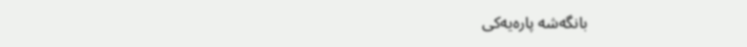بانگه‌شه‌ پاره‌یه‌كی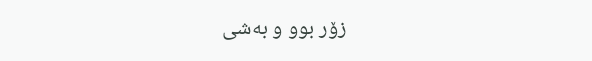زۆر بوو و به‌شی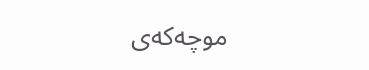موچه‌كه‌ی